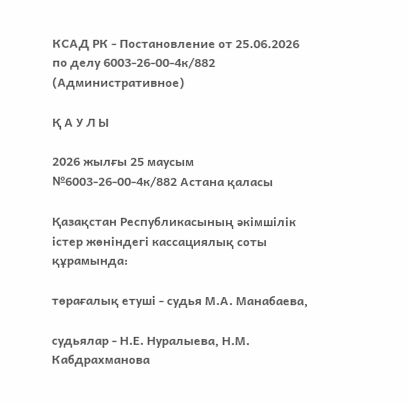КСАД РК - Постановление от 25.06.2026 по делу 6003-26-00-4к/882 (Административное)

Қ А У Л Ы

2026 жылғы 25 маусым №6003-26-00-4к/882 Астана қаласы

Қазақстан Республикасының әкімшілік істер жөніндегі кассациялық соты құрамында:

төрағалық етуші - судья М.А. Манабаева,

судьялар - Н.Е. Нуралыева, Н.М. Кабдрахманова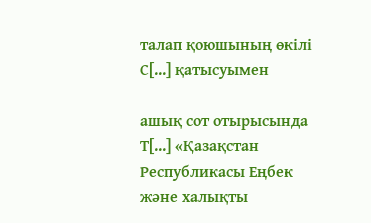талап қоюшының өкілі С[...] қатысуымен

ашық сот отырысында Т[...] «Қазақстан Республикасы Еңбек және халықты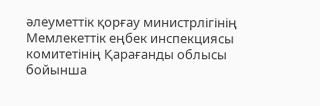әлеуметтік қорғау министрлігінің Мемлекеттік еңбек инспекциясы комитетінің Қарағанды облысы бойынша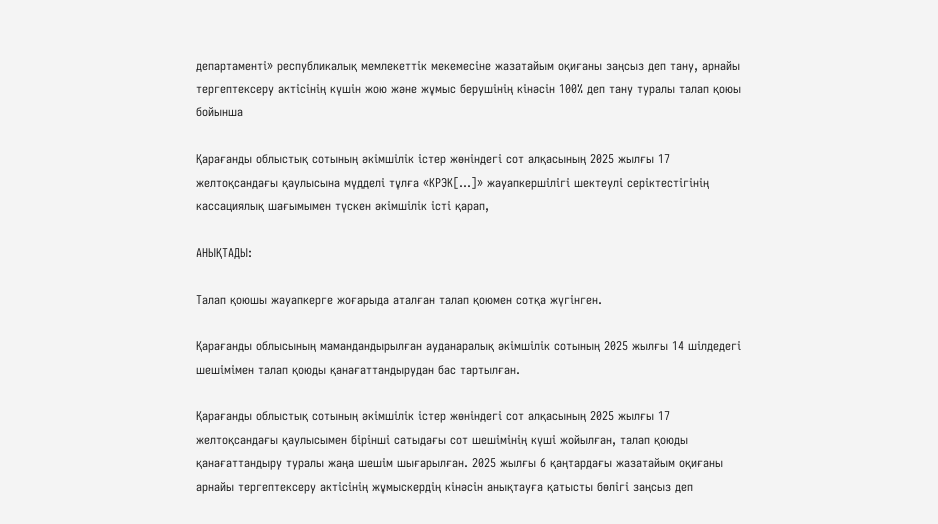департаменті» республикалық мемлекеттік мекемесіне жазатайым оқиғаны заңсыз деп тану, арнайы тергептексеру актісінің күшін жою және жұмыс берушінің кінәсін 100% деп тану туралы талап қоюы бойынша

Қарағанды облыстық сотының әкімшілік істер жөніндегі сот алқасының 2025 жылғы 17 желтоқсандағы қаулысына мүдделі тұлға «КРЭК[...]» жауапкершілігі шектеулі серіктестігінің кассациялық шағымымен түскен әкімшілік істі қарап,

АНЫҚТАДЫ:

Талап қоюшы жауапкерге жоғарыда аталған талап қоюмен сотқа жүгінген.

Қарағанды облысының мамандандырылған ауданаралық әкімшілік сотының 2025 жылғы 14 шілдедегі шешімімен талап қоюды қанағаттандырудан бас тартылған.

Қарағанды облыстық сотының әкімшілік істер жөніндегі сот алқасының 2025 жылғы 17 желтоқсандағы қаулысымен бірінші сатыдағы сот шешімінің күші жойылған, талап қоюды қанағаттандыру туралы жаңа шешім шығарылған. 2025 жылғы 6 қаңтардағы жазатайым оқиғаны арнайы тергептексеру актісінің жұмыскердің кінәсін анықтауға қатысты бөлігі заңсыз деп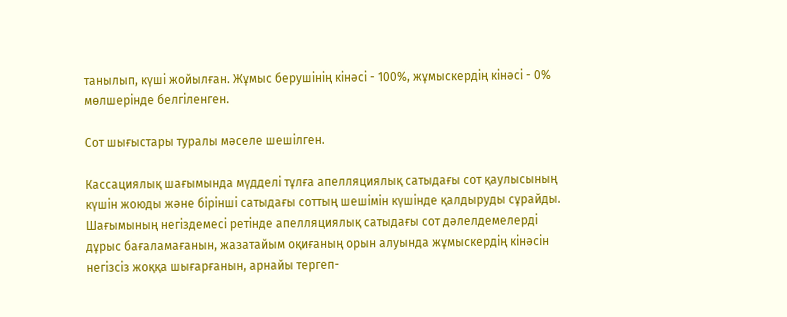танылып, күші жойылған. Жұмыс берушінің кінәсі - 100%, жұмыскердің кінәсі - 0% мөлшерінде белгіленген.

Сот шығыстары туралы мәселе шешілген.

Кассациялық шағымында мүдделі тұлға апелляциялық сатыдағы сот қаулысының күшін жоюды және бірінші сатыдағы соттың шешімін күшінде қалдыруды сұрайды. Шағымының негіздемесі ретінде апелляциялық сатыдағы сот дәлелдемелерді дұрыс бағаламағанын, жазатайым оқиғаның орын алуында жұмыскердің кінәсін негізсіз жоққа шығарғанын, арнайы тергеп-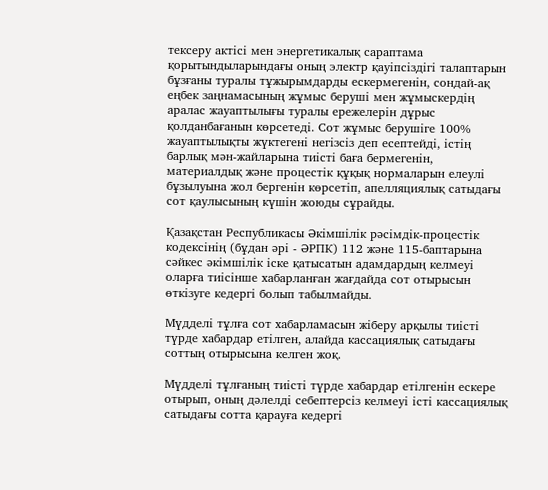тексеру актісі мен энергетикалық сараптама қорытындыларындағы оның электр қауіпсіздігі талаптарын бұзғаны туралы тұжырымдарды ескермегенін, сондай-ақ еңбек заңнамасының жұмыс беруші мен жұмыскердің аралас жауаптылығы туралы ережелерін дұрыс қолданбағанын көрсетеді. Сот жұмыс берушіге 100% жауаптылықты жүктегені негізсіз деп есептейді, істің барлық мән-жайларына тиісті баға бермегенін, материалдық және процестік құқық нормаларын елеулі бұзылуына жол бергенін көрсетіп, апелляциялық сатыдағы сот қаулысының күшін жоюды сұрайды.

Қазақстан Республикасы Әкімшілік рәсімдік-процестік кодексінің (бұдан әрі - ӘРПК) 112 және 115-баптарына сәйкес әкімшілік іске қатысатын адамдардың келмеуі оларға тиісінше хабарланған жағдайда сот отырысын өткізуге кедергі болып табылмайды.

Мүдделі тұлға сот хабарламасын жіберу арқылы тиісті түрде хабардар етілген, алайда кассациялық сатыдағы соттың отырысына келген жоқ.

Мүдделі тұлғаның тиісті түрде хабардар етілгенін ескере отырып, оның дәлелді себептерсіз келмеуі істі кассациялық сатыдағы сотта қарауға кедергі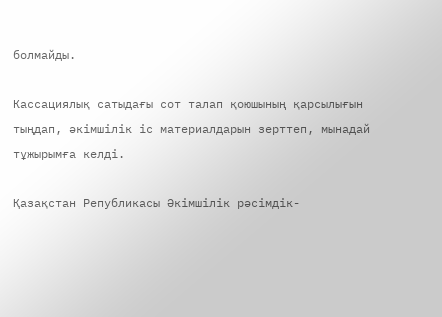болмайды.

Кассациялық сатыдағы сот талап қоюшының қарсылығын тыңдап, әкімшілік іс материалдарын зерттеп, мынадай тұжырымға келді.

Қазақстан Републикасы Әкімшілік рәсімдік-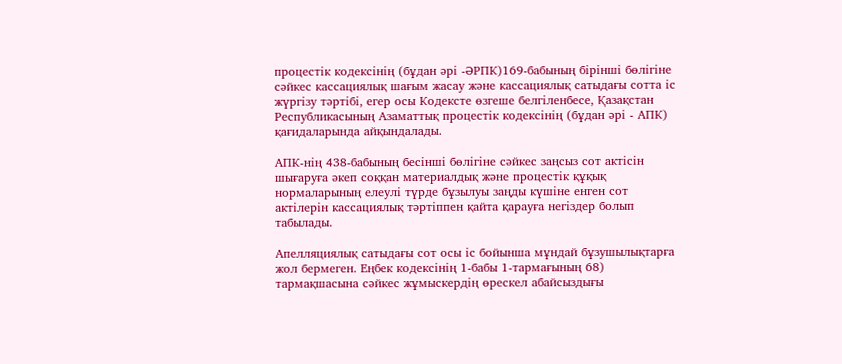процестік кодексінің (бұдан әрі -ӘРПК)169-бабының бірінші бөлігіне сәйкес кассациялық шағым жасау және кассациялық сатыдағы сотта іс жүргізу тәртібі, егер осы Кодексте өзгеше белгіленбесе, Қазақстан Республикасының Азаматтық процестік кодексінің (бұдан әрі - АПК) қағидаларында айқындалады.

АПК-нің 438-бабының бесінші бөлігіне сәйкес заңсыз сот актiсiн шығаруға әкеп соққан материалдық және процестік құқық нормаларының елеулi түрде бұзылуы заңды күшіне енген сот актілерін кассациялық тәртіппен қайта қарауға негiздер болып табылады.

Апелляциялық сатыдағы сот осы іс бойынша мұндай бұзушылықтарға жол бермеген. Еңбек кодексінің 1-бабы 1-тармағының 68) тармақшасына сәйкес жұмыскердің өрескел абайсыздығы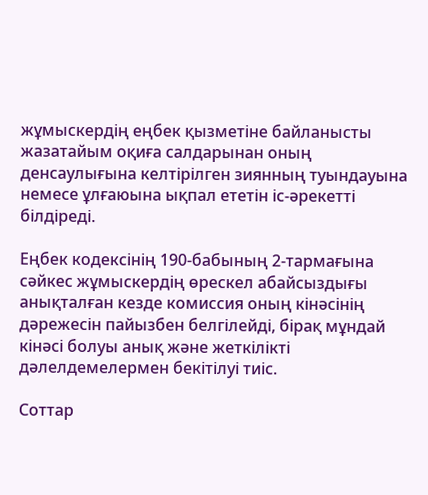жұмыскердің еңбек қызметіне байланысты жазатайым оқиға салдарынан оның денсаулығына келтірілген зиянның туындауына немесе ұлғаюына ықпал ететін іс-әрекетті білдіреді.

Еңбек кодексінің 190-бабының 2-тармағына сәйкес жұмыскердің өрескел абайсыздығы анықталған кезде комиссия оның кінәсінің дәрежесін пайызбен белгілейді, бірақ мұндай кінәсі болуы анық және жеткілікті дәлелдемелермен бекітілуі тиіс.

Соттар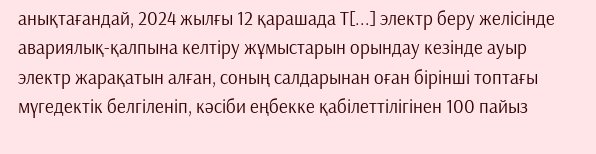анықтағандай, 2024 жылғы 12 қарашада Т[...] электр беру желісінде авариялық-қалпына келтіру жұмыстарын орындау кезінде ауыр электр жарақатын алған, соның салдарынан оған бірінші топтағы мүгедектік белгіленіп, кәсіби еңбекке қабілеттілігінен 100 пайыз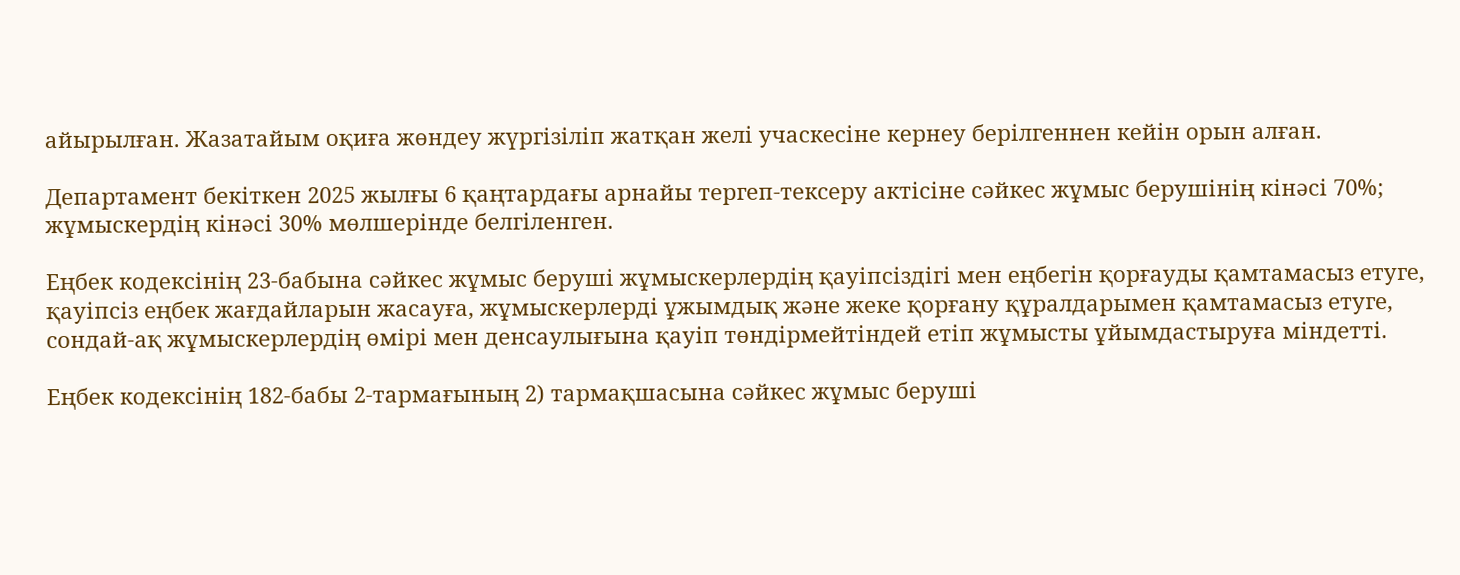айырылған. Жазатайым оқиға жөндеу жүргізіліп жатқан желі учаскесіне кернеу берілгеннен кейін орын алған.

Департамент бекіткен 2025 жылғы 6 қаңтардағы арнайы тергеп-тексеру актісіне сәйкес жұмыс берушінің кінәсі 70%; жұмыскердің кінәсі 30% мөлшерінде белгіленген.

Еңбек кодексінің 23-бабына сәйкес жұмыс беруші жұмыскерлердің қауіпсіздігі мен еңбегін қорғауды қамтамасыз етуге, қауіпсіз еңбек жағдайларын жасауға, жұмыскерлерді ұжымдық және жеке қорғану құралдарымен қамтамасыз етуге, сондай-ақ жұмыскерлердің өмірі мен денсаулығына қауіп төндірмейтіндей етіп жұмысты ұйымдастыруға міндетті.

Еңбек кодексінің 182-бабы 2-тармағының 2) тармақшасына сәйкес жұмыс беруші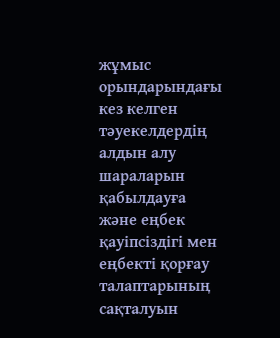жұмыс орындарындағы кез келген тәуекелдердің алдын алу шараларын қабылдауға және еңбек қауіпсіздігі мен еңбекті қорғау талаптарының сақталуын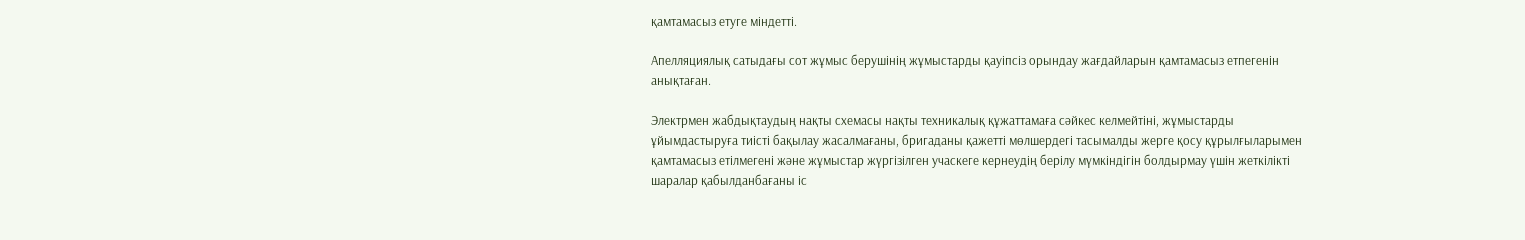қамтамасыз етуге міндетті.

Апелляциялық сатыдағы сот жұмыс берушінің жұмыстарды қауіпсіз орындау жағдайларын қамтамасыз етпегенін анықтаған.

Электрмен жабдықтаудың нақты схемасы нақты техникалық құжаттамаға сәйкес келмейтіні, жұмыстарды ұйымдастыруға тиісті бақылау жасалмағаны, бригаданы қажетті мөлшердегі тасымалды жерге қосу құрылғыларымен қамтамасыз етілмегені және жұмыстар жүргізілген учаскеге кернеудің берілу мүмкіндігін болдырмау үшін жеткілікті шаралар қабылданбағаны іс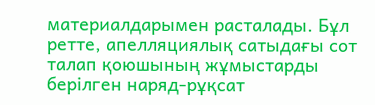материалдарымен расталады. Бұл ретте, апелляциялық сатыдағы сот талап қоюшының жұмыстарды берілген наряд-рұқсат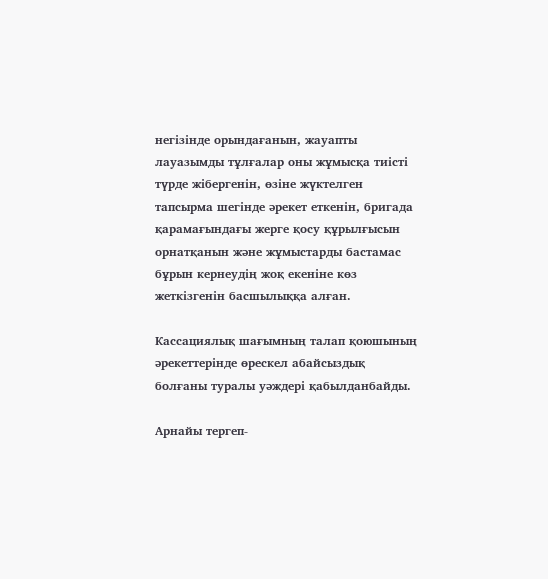негізінде орындағанын, жауапты лауазымды тұлғалар оны жұмысқа тиісті түрде жібергенін, өзіне жүктелген тапсырма шегінде әрекет еткенін, бригада қарамағындағы жерге қосу құрылғысын орнатқанын және жұмыстарды бастамас бұрын кернеудің жоқ екеніне көз жеткізгенін басшылыққа алған.

Кассациялық шағымның талап қоюшының әрекеттерінде өрескел абайсыздық болғаны туралы уәждері қабылданбайды.

Арнайы тергеп-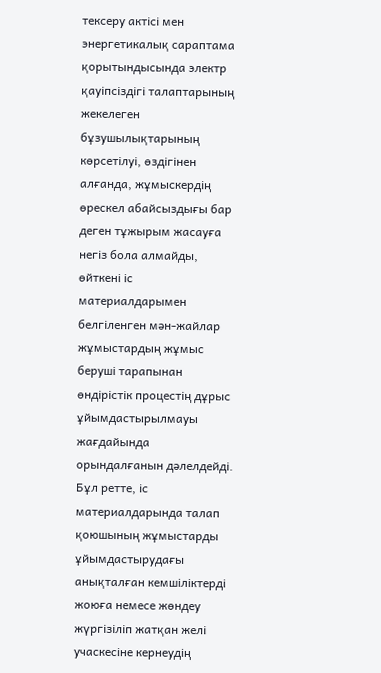тексеру актісі мен энергетикалық сараптама қорытындысында электр қауіпсіздігі талаптарының жекелеген бұзушылықтарының көрсетілуі, өздігінен алғанда, жұмыскердің өрескел абайсыздығы бар деген тұжырым жасауға негіз бола алмайды, өйткені іс материалдарымен белгіленген мән-жайлар жұмыстардың жұмыс беруші тарапынан өндірістік процестің дұрыс ұйымдастырылмауы жағдайында орындалғанын дәлелдейді. Бұл ретте, іс материалдарында талап қоюшының жұмыстарды ұйымдастырудағы анықталған кемшіліктерді жоюға немесе жөндеу жүргізіліп жатқан желі учаскесіне кернеудің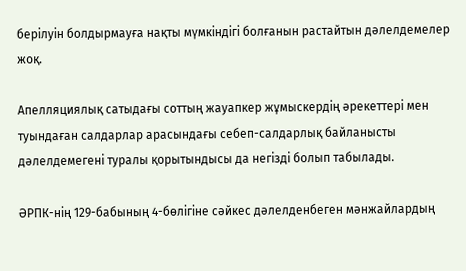берілуін болдырмауға нақты мүмкіндігі болғанын растайтын дәлелдемелер жоқ.

Апелляциялық сатыдағы соттың жауапкер жұмыскердің әрекеттері мен туындаған салдарлар арасындағы себеп-салдарлық байланысты дәлелдемегені туралы қорытындысы да негізді болып табылады.

ӘРПК-нің 129-бабының 4-бөлігіне сәйкес дәлелденбеген мәнжайлардың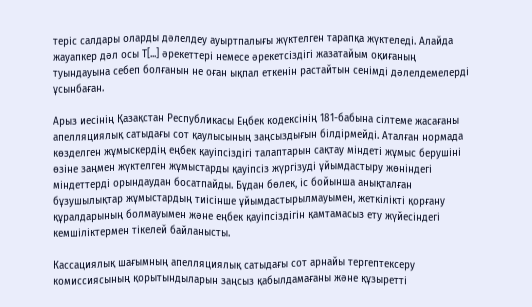теріс салдары оларды дәлелдеу ауыртпалығы жүктелген тарапқа жүктеледі. Алайда жауапкер дәл осы Т[...] әрекеттері немесе әрекетсіздігі жазатайым оқиғаның туындауына себеп болғанын не оған ықпал еткенін растайтын сенімді дәлелдемелерді ұсынбаған.

Арыз иесінің Қазақстан Республикасы Еңбек кодексінің 181-бабына сілтеме жасағаны апелляциялық сатыдағы сот қаулысының заңсыздығын білдірмейді. Аталған нормада көзделген жұмыскердің еңбек қауіпсіздігі талаптарын сақтау міндеті жұмыс берушіні өзіне заңмен жүктелген жұмыстарды қауіпсіз жүргізуді ұйымдастыру жөніндегі міндеттерді орындаудан босатпайды. Бұдан бөлек, іс бойынша анықталған бұзушылықтар жұмыстардың тиісінше ұйымдастырылмауымен, жеткілікті қорғану құралдарының болмауымен және еңбек қауіпсіздігін қамтамасыз ету жүйесіндегі кемшіліктермен тікелей байланысты.

Кассациялық шағымның апелляциялық сатыдағы сот арнайы тергептексеру комиссиясының қорытындыларын заңсыз қабылдамағаны және құзыретті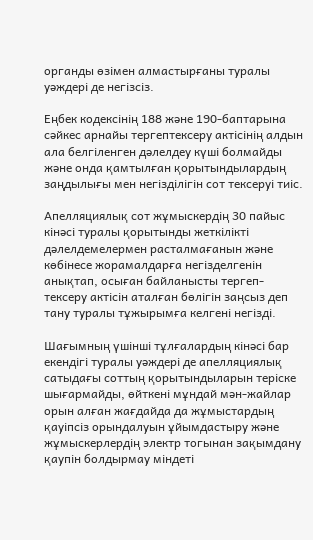органды өзімен алмастырғаны туралы уәждері де негізсіз.

Еңбек кодексінің 188 және 190-баптарына сәйкес арнайы тергептексеру актісінің алдын ала белгіленген дәлелдеу күші болмайды және онда қамтылған қорытындылардың заңдылығы мен негізділігін сот тексеруі тиіс.

Апелляциялық сот жұмыскердің 30 пайыс кінәсі туралы қорытынды жеткілікті дәлелдемелермен расталмағанын және көбінесе жорамалдарға негізделгенін анықтап, осыған байланысты тергеп-тексеру актісін аталған бөлігін заңсыз деп тану туралы тұжырымға келгені негізді.

Шағымның үшінші тұлғалардың кінәсі бар екендігі туралы уәждері де апелляциялық сатыдағы соттың қорытындыларын теріске шығармайды, өйткені мұндай мән-жайлар орын алған жағдайда да жұмыстардың қауіпсіз орындалуын ұйымдастыру және жұмыскерлердің электр тогынан зақымдану қаупін болдырмау міндеті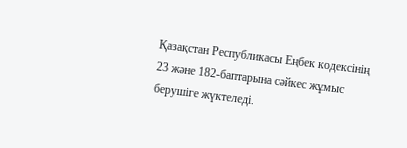Қазақстан Республикасы Еңбек кодексінің 23 және 182-баптарына сәйкес жұмыс берушіге жүктеледі.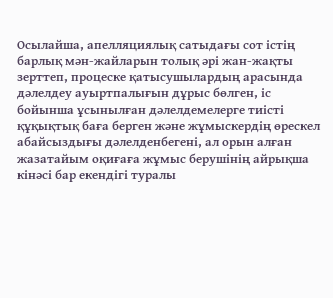Осылайша, апелляциялық сатыдағы сот істің барлық мән-жайларын толық әрі жан-жақты зерттеп, процеске қатысушылардың арасында дәлелдеу ауыртпалығын дұрыс бөлген, іс бойынша ұсынылған дәлелдемелерге тиісті құқықтық баға берген және жұмыскердің өрескел абайсыздығы дәлелденбегені, ал орын алған жазатайым оқиғаға жұмыс берушінің айрықша кінәсі бар екендігі туралы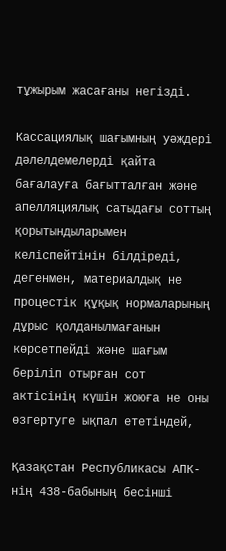тұжырым жасағаны негізді.

Кассациялық шағымның уәждері дәлелдемелерді қайта бағалауға бағытталған және апелляциялық сатыдағы соттың қорытындыларымен келіспейтінін білдіреді, дегенмен, материалдық не процестік құқық нормаларының дұрыс қолданылмағанын көрсетпейді және шағым беріліп отырған сот актісінің күшін жоюға не оны өзгертуге ықпал ететіндей,

Қазақстан Республикасы АПК-нің 438-бабының бесінші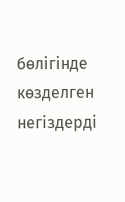бөлігінде көзделген негіздерді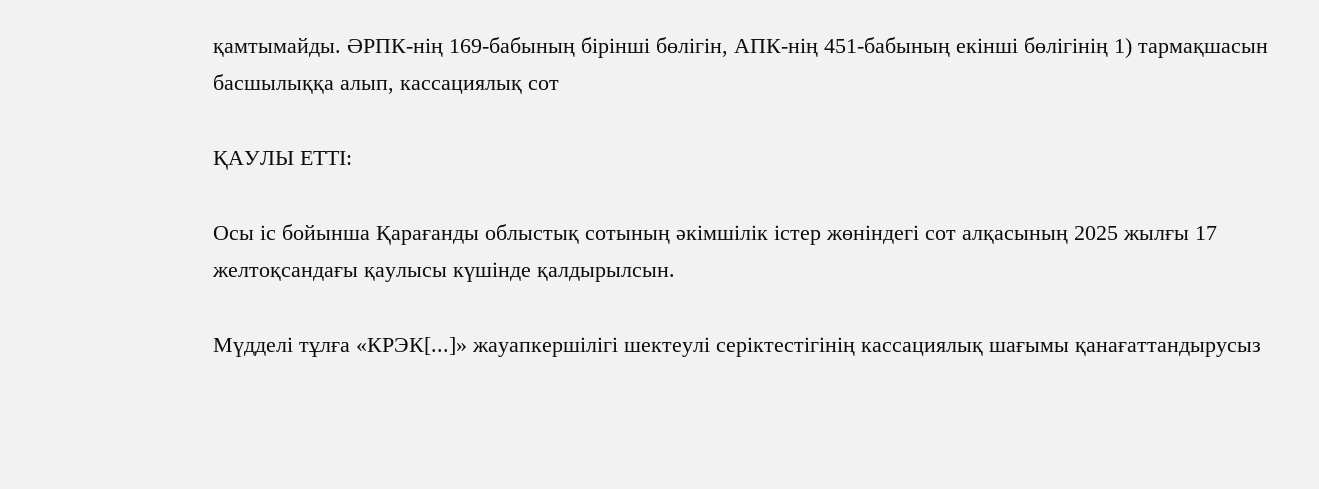қамтымайды. ӘРПК-нің 169-бабының бірінші бөлігін, АПК-нің 451-бабының екінші бөлігінің 1) тармақшасын басшылыққа алып, кассациялық сот

ҚАУЛЫ ЕТТІ:

Осы іс бойынша Қарағанды облыстық сотының әкімшілік істер жөніндегі сот алқасының 2025 жылғы 17 желтоқсандағы қаулысы күшінде қалдырылсын.

Мүдделі тұлға «КРЭК[...]» жауапкершілігі шектеулі серіктестігінің кассациялық шағымы қанағаттандырусыз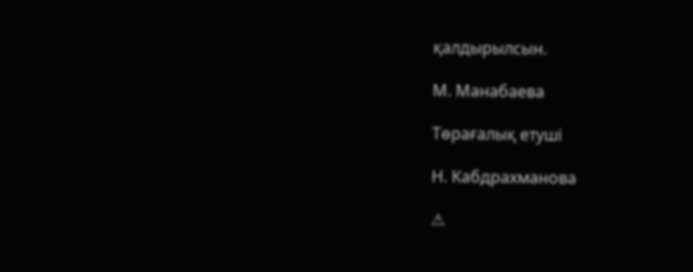қалдырылсын.

М. Манабаева

Төрағалық етуші

Н. Кабдрахманова

⚠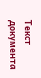Текст документа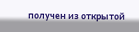получен из открытой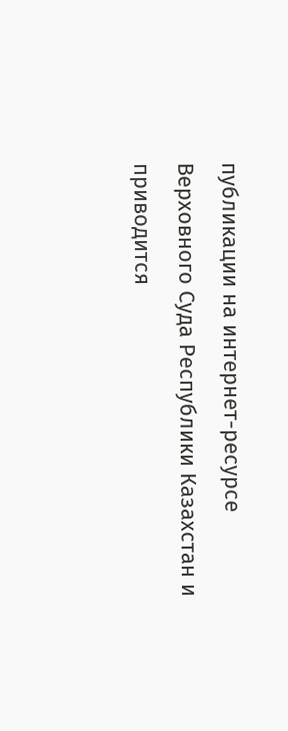публикации на интернет-ресурсе Верховного Суда Республики Казахстан и приводится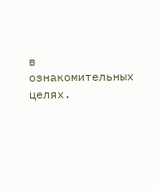в ознакомительных целях.